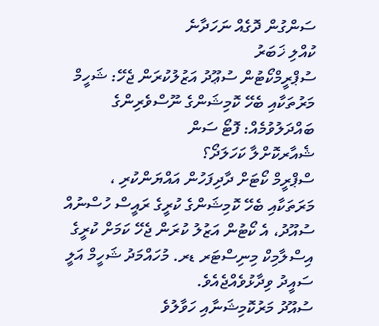ސަންގުން ދޮގެއް ނަހަދާނެ
ކުއްލި ޚަބަރު
ސުޕްރީމްކޯޓުން ސުޢޫދު އަޒުލުކުރަން ޖެހޭ: ޝަހީމް
މަރުތަކާއި ބެހޭ ކޮމިޝަންގެ ނޫސްވެރިންގެ ބައްދަލުވުމެއް: ފޮޓޯ ސަން
ޝެއާރކޮށްލާ ކަހަލަދޯ؟
ސްޕްރީމް ކޯޓަށް ދާދިފަހުން އައްޔަންކުރި ،  މަރަތަކާއި ބެހޭ ކޮމިޝަންގެ ކުރީގެ ރައީސް ހުސްނުއް ސުއޫދު، އެ ކޯޓުން އަޒުލު ކުރަން ޖެހޭ ކަމަށް ކުރީގެ އިސްލާމިކް މިނިސްޓަރ ޑރ. މުހައްމަދު ޝަހީމް އަލީ ސައީދު ވިދާޅުވެއްޖެއެވެ.
ސުއޫދު މަރުކޮމިޝަނާއި ހަވާލުވެ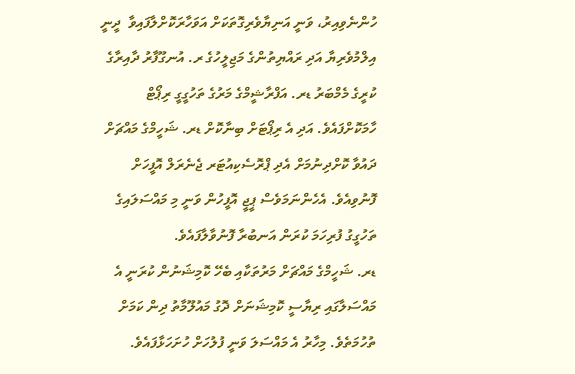ހުންނެވިއިރު، ވަނީ އަނިޔާވެރިގޮތަކަށް އަވަހާރަކޮށްލާފައިވާ  ދީނީ އިލްމުވެރިޔާ އަދި ރައްޔިތުންގެ މަޖިލީހުގެ ރ. އުނގޫފާރު ދާއިރާގެ ކުރީގެ މެމްބަރު ޑރ. އަފްރާޝީމްގެ މަރުގެ ތަހުގީގީ ރިޕޯޓް ހާމަކޮށްފައެވެ. އަދި އެ ރިޕޯޓަށް ބިނާކޮށް ޑރ. ޝަހީމްގެ މައްޗަށް ދައުވާ ކޮށްދިނުމަށް އެދި ޕްރޮސެކިއުޓަރ ޖެނެރަލް އޮފީހަށް ފޮނުވިއެވެ. އެހެންނަމަވެސް ޕީޖީ އޮފީހުން ވަނީ މި މައްސަލައިގެ ތަހުގީގު ފުރިހަމަ ކުރަން އަނބުރާ ފޮނުވާލާފައެވެ.
ޑރ. ޝަހީމްގެ މައްޗަށް މަރުތަކާއި ބެހޭ ކޮމިޝަނުން ކުރަނީ އެ މައްސަލާގައި ރިޔާސީ ކޮމިޝަނަށް ދޮގު މައުލޫމާތު ދިން ކަމަށް ތުހުމަތެވެ. މިހާރު އެ މައްސަލަ ވަނީ ފުލުހަށް ހުށަހަޅާފައެވެ.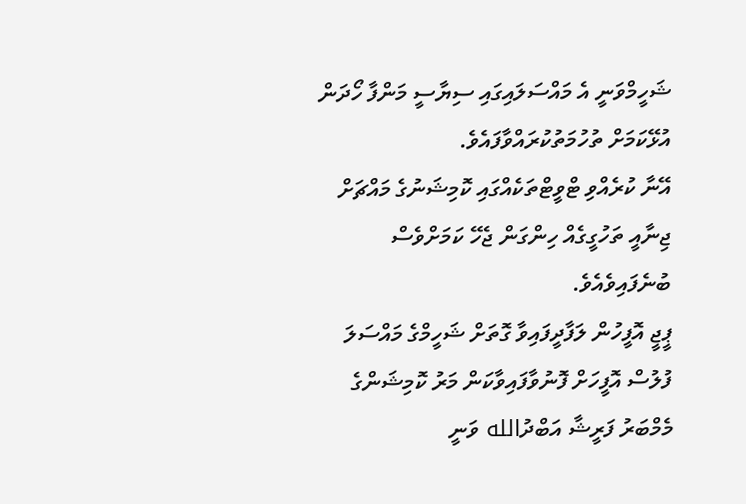ޝަހީމްވަނީ އެ މައްސަލައިގައި ސިޔާސީ މަންފާ ހޯދަން އުޅޭކަމަށް ތުހުމަތުކުރައްވާފައެވެ.
އޭނާ ކުރެއްވި ޓްވީޓްތަކެއްގައި ކޮމިޝަނުގެ މައްޗަށް ޖިނާއީ ތަހުގީގެއް ހިންގަން ޖެހޭ ކަމަށްވެސް ބުނެފައިވެއެވެ.
ޕީޖީ އޮފީހުން ލަފާދީފައިވާ ގޮތަށް ޝަހީމްގެ މައްސަލަ ފުލުސް އޮފީހަށް ފޮނުވާފައިވާކަން މަރު ކޮމިޝަންގެ މެމްބަރު ފަރީޝާ އަބްދުالله ވަނީ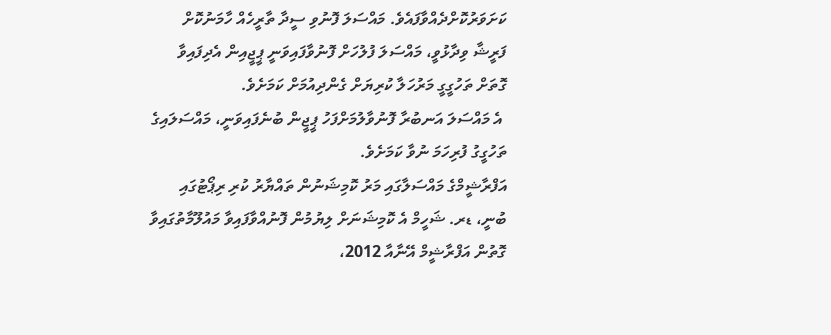ކަށަވަރުކޮށްދެއްވާފައެވެ. މައްސަލަ ފޮނުވި ސީދާ ތާރީހެއް ހާމަނުކޮށް ފަރީޝާ ވިދާޅުވީ، މައްސަލަ ފުލުހަށް ފޮނުވާފައިވަނީ ޕީޖީއިން އެދިފައިވާ ގޮތަށް ތަހުގީގީ މަރުހަލާ ކުރިޔަށް ގެންދިއުމަށް ކަމަށެވެ.
 އެ މައްސަލަ އަނބުރާ ފޮނުވާލުމަށްފަހު ޕީޖީން ބުނެފައިވަނީ، މައްސަލައިގެ ތަހުގީގު ފުރިހަމަ ނުވާ ކަމަށެވެ.
އަފްރާޝީމްގެ މައްސަލާގައި މަރު ކޮމިޝަނުން ތައްޔާރު ކުރި ރިޕޯޓުގައި ބުނީ، ޑރ. ޝަހީމް އެ ކޮމިޝަނަށް ލިޔުމުން ފޮނުއްވާފައިވާ މައުލޫމާތުގައިވާ ގޮތުން އަފްރާޝީމް އޭނާއާ 2012،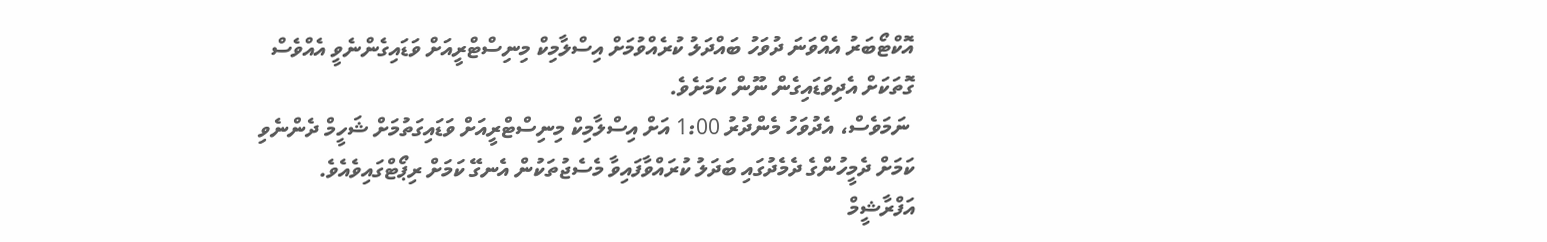އޮކްޓޯބަރު އެއްވަނަ ދުވަހު ބައްދަލު ކުރެއްވުމަށް އިސްލާމިކް މިނިސްޓްރީއަށް ވަޑައިގެންނެވީ އެއްވެސް ގޮތަކަށް އެދިވަޑައިގެން ނޫން ކަމަށެވެ.
 ނަމަވެސް، އެދުވަހު މެންދުރު 1:00 އަށް އިސްލާމިކް މިނިސްޓްރީއަށް ވަޑައިގަތުމަށް ޝަހީމް ދެންނެވި ކަމަށް ދެމީހުންގެ ދެމެދުގައި ބަދަލު ކުރައްވާފައިވާ މެސެޖުތަކުން އެނގޭ ކަމަށް ރިޕޯޓްގައިވެއެވެ. އަފްރާޝީމް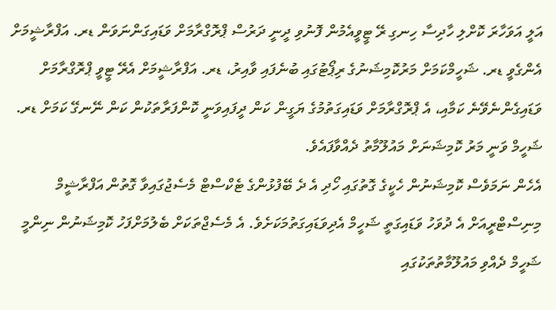އަލީ އަވަހާރަ ކޮށްލި ހާދިސާ ހިނގި ރޭ ޓީވީއެމުން ފޮނުވި ދީނީ ދަރުސް ޕްރޮގްރާމަށް ވަޑައިގަންނަވަން ޑރ. އަފްރާޝީމަށް އެންގެވީ ޑރ. ޝަހީމްކަމަށް މަރުކޮމިޝަނުގެ ރިޕޯޓުގައި ބުނެފައި ވާއިރު، ޑރ. އަފްރާޝީމަށް އެރޭ ޓީވީ ޕްރޮގްރާމަށް ވަޑައިގެންނެވޭނެ ކަމާއި، އެ ޕްރޮގްރާމަށް ވަޑައިގަތުމުގެ ޔަގީން ކަން ދީފައިވަނީ ކޮންފަރާތަކުން ކަން ނޭނގޭ ކަމަށް ޑރ. ޝަހީމް ވަނީ މަރު ކޮމިޝަނަށް މައުލޫމާތު ދެއްވާފައެވެ.
އެހެން ނަމަވެސް ކޮމިޝަނުން ހެކީގެ ގޮތުގައި ހޯދި އެ ދެ ބޭފުޅުންގެ ޓެކްސްޓް މެސެޖުގައިވާ ގޮތުން އަފްރާޝީމް މިނިސްޓްރީއަށް އެ ދުވަހު ވަޑައިގަތީ ޝަހީމް އެދިވަޑައިގަތުމަކަށެވެ. އެ މެސެޖްތަކަށް ބެލުމަށްފަހު ކޮމިޝަނުން ނިންމީ ޝަހީމް ދެއްވި މައުލޫމާތުތަކުގައި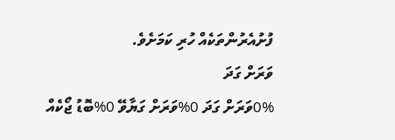ފުށުއެރުންތަކެއް ހުރި ކަމަށެވެ.
ވަރަށް ގަދަ
0%ވަރަށް ގަދަ 0%ވަރަށް ގަޔާވޭ 0%ބޮޑު ޖޯކެއް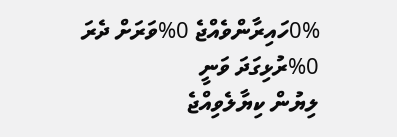0%ހައިރާންވެއްޖެ 0%ވަރަށް ދެރަ 0%ރުޅިގަދަ ވަނީ
ލިޔުން ކިޔާލެވިއްޖެ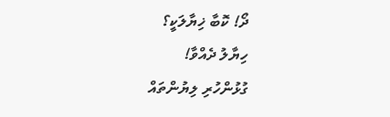ދޯ! ކޮބާ ޚިޔާލަކީ؟
ހިޔާލު ދެއްވާ!
ގުޅުންހުރި ލިޔުންތައް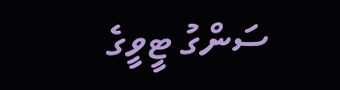ސަންގު ޓީވީގެ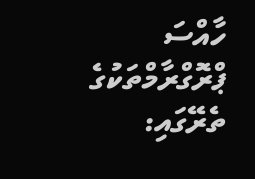ހާއްސަ ޕްރޮގްރާމްތަކުގެ ތެރޭގައި: